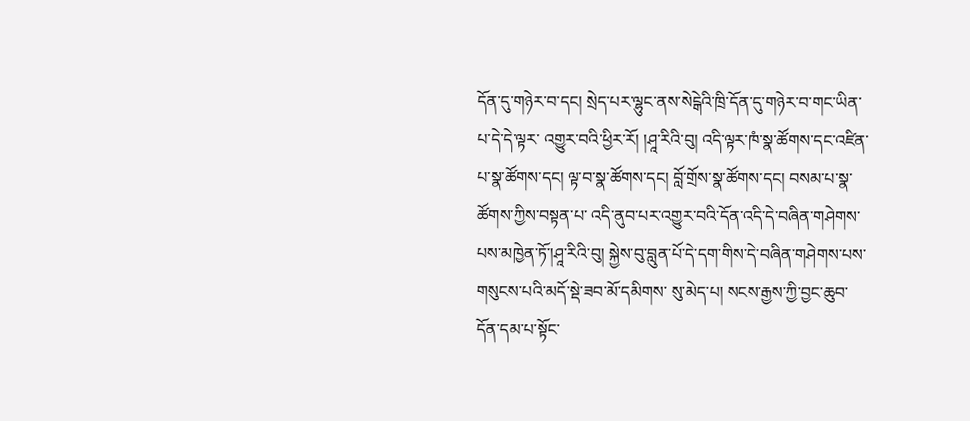དོན་དུ་གཉེར་བ་དང། སྲེད་པར་ལྷུང་ནས་སེངྒེའི་ཁྲི་དོན་དུ་གཉེར་བ་གང་ཡིན་པ་དེ་དེ་ལྟར་ འགྱུར་བའི་ཕྱིར་རོ། །ཤཱ་རིའི་བུ། འདི་ལྟར་ཁཾ་སྣ་ཚོགས་དང་འཛིན་པ་སྣ་ཚོགས་དང། ལྟ་བ་སྣ་ཚོགས་དང། བློ་གྲོས་སྣ་ཚོགས་དང། བསམ་པ་སྣ་ཚོགས་ཀྱིས་བསྟན་པ་ འདི་ནུབ་པར་འགྱུར་བའི་དོན་འདི་དེ་བཞིན་གཤེགས་པས་མཁྱེན་ཏོ་།ཤཱ་རིའི་བུ། སྐྱེས་བུ་བླུན་པོ་དེ་དག་གིས་དེ་བཞིན་གཤེགས་པས་གསུངས་པའི་མདོ་སྡེ་ཟབ་མོ་དམིགས་ སུ་མེད་པ། སངས་རྒྱས་ཀྱི་བྱང་ཆུབ་དོན་དམ་པ་སྟོང་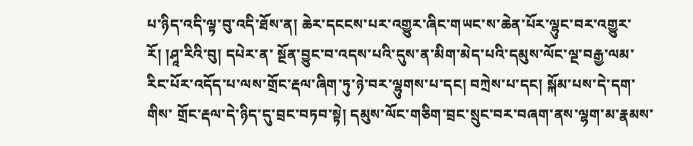པ་ཉིད་འདི་ལྟ་བུ་འདི་ཐོས་ན། ཆེར་དངངས་པར་འགྱུར་ཞིང་གཡང་ས་ཆེན་པོར་ལྷུང་བར་འགྱུར་རོ། །ཤཱ་རིའི་བུ། དཔེར་ན་ སྔོན་བྱུང་བ་འདས་པའི་དུས་ན་མིག་མེད་པའི་དམུས་ལོང་ལྔ་བརྒྱ་ལམ་རིང་པོར་འདོད་པ་ལས་གྲོང་རྡལ་ཞིག་ཏུ་ཉེ་བར་ལྷུགས་པ་དང། བཀྲེས་པ་དང། སྐོམ་པས་དེ་དག་གིས་ གྲོང་རྡལ་དེ་ཉིད་དུ་བྲང་བཏབ་སྟེ། དམུས་ལོང་གཅིག་བྲང་སྲུང་བར་བཞག་ནས་ལྷག་མ་རྣམས་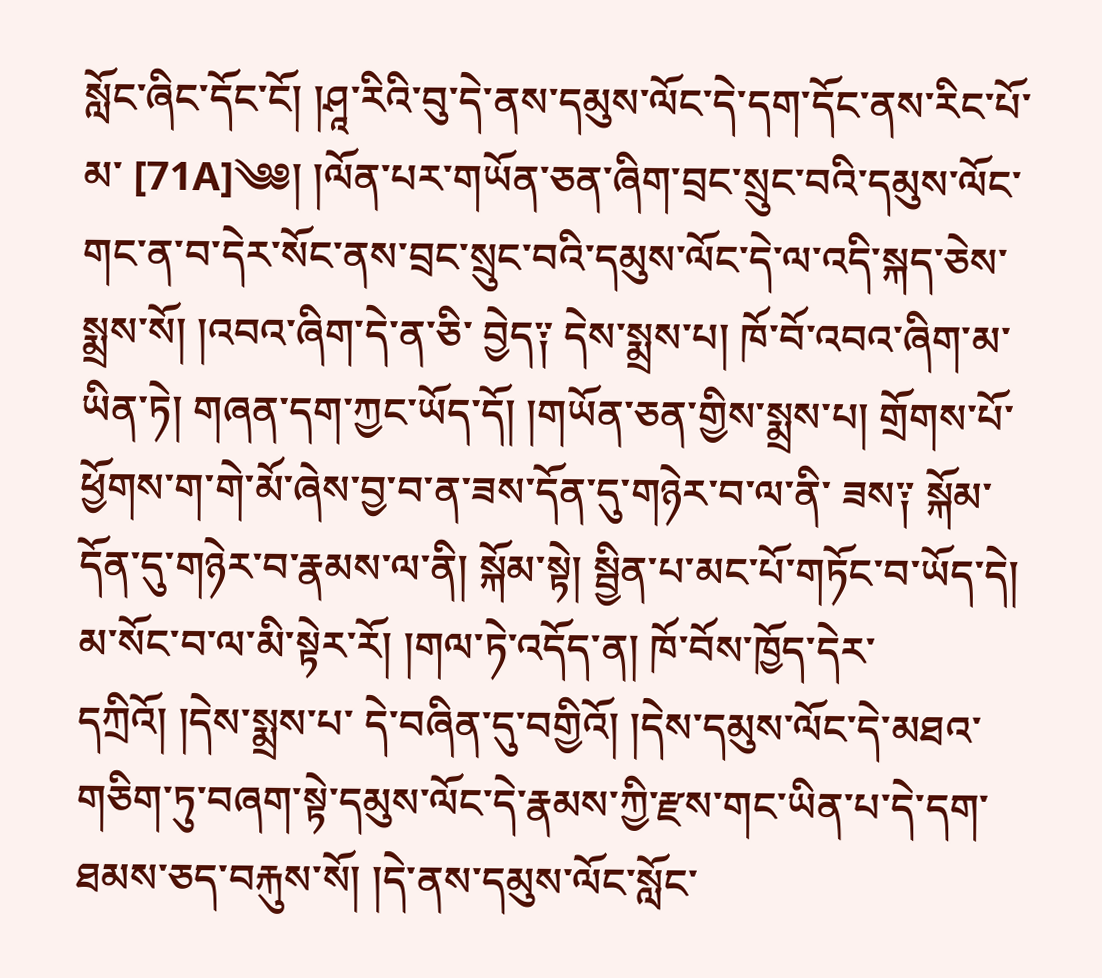སློང་ཞིང་དོང་ངོ། །ཤཱ་རིའི་བུ་དེ་ནས་དམུས་ལོང་དེ་དག་དོང་ནས་རིང་པོ་མ་ [71A]༄༅། །ལོན་པར་གཡོན་ཅན་ཞིག་བྲང་སྲུང་བའི་དམུས་ལོང་གང་ན་བ་དེར་སོང་ནས་བྲང་སྲུང་བའི་དམུས་ལོང་དེ་ལ་འདི་སྐད་ཅེས་སྨྲས་སོ། །འབའ་ཞིག་དེ་ན་ཅི་ བྱེད༑ དེས་སྨྲས་པ། ཁོ་བོ་འབའ་ཞིག་མ་ཡིན་ཏེ། གཞན་དག་ཀྱང་ཡོད་དོ། །གཡོན་ཅན་གྱིས་སྨྲས་པ། གྲོགས་པོ་ཕྱོགས་ག་གེ་མོ་ཞེས་བྱ་བ་ན་ཟས་དོན་དུ་གཉེར་བ་ལ་ནི་ ཟས༑ སྐོམ་དོན་དུ་གཉེར་བ་རྣམས་ལ་ནི། སྐོམ་སྟེ། སྦྱིན་པ་མང་པོ་གཏོང་བ་ཡོད་དེ། མ་སོང་བ་ལ་མི་སྟེར་རོ། །གལ་ཏེ་འདོད་ན། ཁོ་བོས་ཁྱོད་དེར་དཀྲིའོ། །དེས་སྨྲས་པ་ དེ་བཞིན་དུ་བགྱིའོ། །དེས་དམུས་ལོང་དེ་མཐའ་གཅིག་ཏུ་བཞག་སྟེ་དམུས་ལོང་དེ་རྣམས་ཀྱི་རྫས་གང་ཡིན་པ་དེ་དག་ཐམས་ཅད་བརྐུས་སོ། །དེ་ནས་དམུས་ལོང་སློང་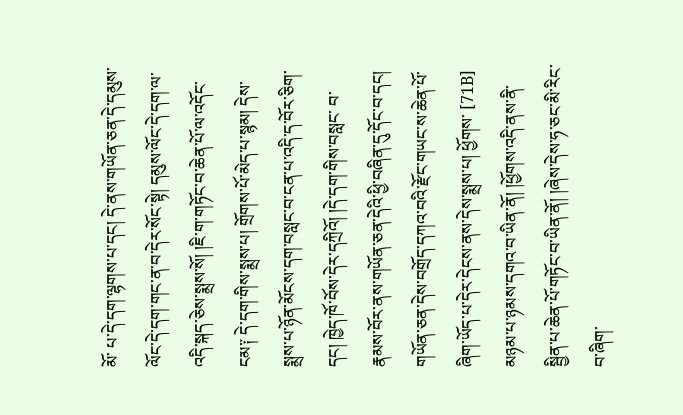མོ་ པ་དེ་དག་ལྷགས་པ་དང། དེ་ནས་གཡོན་ཅན་དེ་དམུས་ལོང་དེ་དག་གང་ན་བ་དེར་སོང་སྟེ། དམུས་ལོང་དེ་དག་ལ་འདི་སྐད་ཅེས་སྨྲས་སོ། །ཇི་ག་གཏོང་བ་ཆེན་པོ་ལ་འདོང་ ངམ༑ དེ་དག་གིས་སྨྲས་པ། གྲོགས་པོ་མེད་པ་སྙམ། དེས་སྨྲས་པ་ཉོན་མོངས་དག་བསླང་བ་ངན་པ་འདི་ད་བོར་ཅིག་དང། ཁྱེད་ཁོ་བོས་དེར་དཀྲིའོ། །དེ་དག་གིས་བསླང་ བ་རྣམས་བོར་ནས་གཡོན་ཅན་དེའི་ཕྱི་བཞིན་དུ་དོང་བ་དང། གཡོན་ཅན་དེས་བགྲོད་དཀའ་བའི་རྫོང་གཡང་ས་ཆེན་པོ་ཞིག་ཡོད་པ་དེར་དེངས་ནས་དེས་སྨྲས་པ། ཕྱོགས་ [71B] མཉམ་པ་ཉམས་དགའ་བ་ཡིན་ནོ། །ཕྱོགས་འདི་ནས་ནི་སྦྱིན་པ་ཆེན་པོ་གཏོང་བ་ཡིན་ནོ། །ཞེས་དེས་ཧ་ཅང་མི་རིང་བ་ཞིག་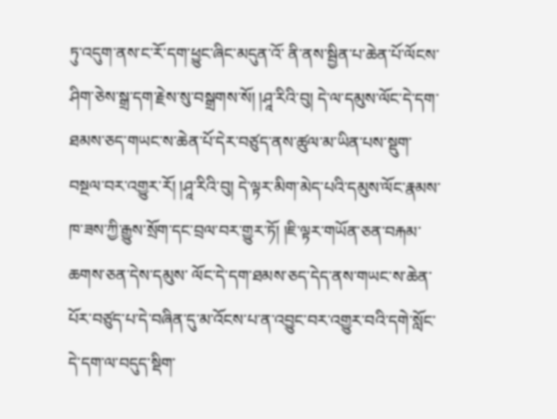ཏུ་འདུག་ནས་ང་རོ་དག་ཕྱུང་ཞིང་མདུན་འོ་ ནི་ནས་སྦྱིན་པ་ཆེན་པོ་ལོངས་ཤིག་ཅེས་སྒྲ་དག་རྗེས་སུ་བསྒྲགས་སོ། །ཤཱ་རིའི་བུ། དེ་ལ་དམུས་ལོང་དེ་དག་ཐམས་ཅད་གཡང་ས་ཆེན་པོ་དེར་བཙུད་ནས་ཚུལ་མ་ཡིན་པས་སྡུག་ བསྔལ་བར་འགྱུར་རོ། །ཤཱ་རིའི་བུ། དེ་ལྟར་མིག་མེད་པའི་དམུས་ལོང་རྣམས་ཁ་ཟས་ཀྱི་རྒྱུས་སྲོག་དང་བྲལ་བར་གྱུར་ཏོ། །ཇི་ལྟར་གཡོན་ཅན་བརྐམ་ཆགས་ཅན་དེས་དམུས་ ལོང་དེ་དག་ཐམས་ཅད་དེད་ནས་གཡང་ས་ཆེན་པོར་བཙུད་པ་དེ་བཞིན་དུ་མ་འོངས་པ་ན་འབྱུང་བར་འགྱུར་བའི་དགེ་སློང་དེ་དག་ལ་བདུད་སྡིག་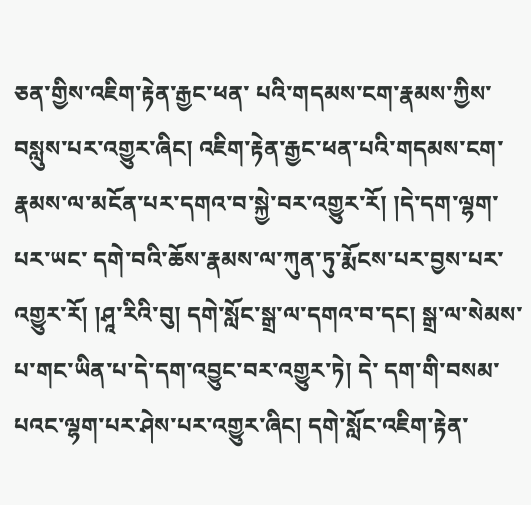ཅན་གྱིས་འཇིག་རྟེན་རྒྱང་ཕན་ པའི་གདམས་ངག་རྣམས་ཀྱིས་བསླུས་པར་འགྱུར་ཞིང། འཇིག་རྟེན་རྒྱང་ཕན་པའི་གདམས་ངག་རྣམས་ལ་མངོན་པར་དགའ་བ་སྐྱེ་བར་འགྱུར་རོ། །དེ་དག་ལྷག་པར་ཡང་ དགེ་བའི་ཆོས་རྣམས་ལ་ཀུན་ཏུ་རྨོངས་པར་བྱས་པར་འགྱུར་རོ། །ཤཱ་རིའི་བུ། དགེ་སློང་སྒྲ་ལ་དགའ་བ་དང། སྒྲ་ལ་སེམས་པ་གང་ཡིན་པ་དེ་དག་འབྱུང་བར་འགྱུར་ཏེ། དེ་ དག་གི་བསམ་པའང་ལྷག་པར་ཤེས་པར་འགྱུར་ཞིང། དགེ་སློང་འཇིག་རྟེན་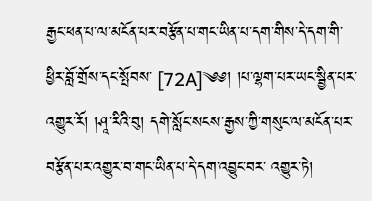རྒྱང་ཕན་པ་ལ་མངོན་པར་བརྩོན་པ་གང་ཡིན་པ་དག་གིས་དེ་དག་གི་ཕྱིར་བློ་གྲོས་དང་སྤོབས་ [72A]༄༅། །པ་ལྷག་པར་ཡང་སྦྱིན་པར་འགྱུར་རོ། །ཤཱ་རིའི་བུ། དགེ་སློང་སངས་རྒྱས་ཀྱི་གསུང་ལ་མངོན་པར་བརྩོན་པར་འགྱུར་བ་གང་ཡིན་པ་དེ་དག་འབྱུང་བར་ འགྱུར་ཏེ།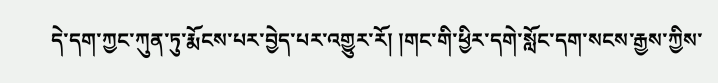དེ་དག་ཀྱང་ཀུན་ཏུ་རྨོངས་པར་བྱེད་པར་འགྱུར་རོ། །གང་གི་ཕྱིར་དགེ་སློང་དག་སངས་རྒྱས་ཀྱིས་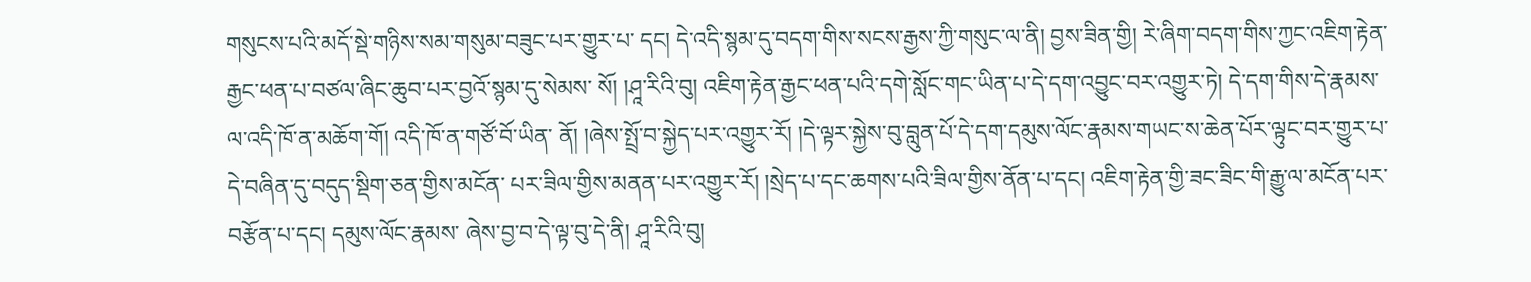གསུངས་པའི་མདོ་སྡེ་གཉིས་སམ་གསུམ་བཟུང་པར་གྱུར་པ་ དང། དེ་འདི་སྙམ་དུ་བདག་གིས་སངས་རྒྱས་ཀྱི་གསུང་ལ་ནི། བྱས་ཟིན་གྱི། རེ་ཞིག་བདག་གིས་ཀྱང་འཇིག་རྟེན་རྒྱང་ཕན་པ་བཙལ་ཞིང་ཆུབ་པར་བྱའོ་སྙམ་དུ་སེམས་ སོ། །ཤཱ་རིའི་བུ། འཇིག་རྟེན་རྒྱང་ཕན་པའི་དགེ་སློང་གང་ཡིན་པ་དེ་དག་འབྱུང་བར་འགྱུར་ཏེ། དེ་དག་གིས་དེ་རྣམས་ལ་འདི་ཁོ་ན་མཆོག་གོ། འདི་ཁོ་ན་གཙོ་བོ་ཡིན་ ནོ། །ཞེས་སྤྲོ་བ་སྐྱེད་པར་འགྱུར་རོ། །དེ་ལྟར་སྐྱེས་བུ་བླུན་པོ་དེ་དག་དམུས་ལོང་རྣམས་གཡང་ས་ཆེན་པོར་ལྟུང་བར་གྱུར་པ་དེ་བཞིན་དུ་བདུད་སྡིག་ཅན་གྱིས་མངོན་ པར་ཟིལ་གྱིས་མནན་པར་འགྱུར་རོ། །སྲེད་པ་དང་ཆགས་པའི་ཟིལ་གྱིས་ནོན་པ་དང། འཇིག་རྟེན་གྱི་ཟང་ཟིང་གི་རྒྱུ་ལ་མངོན་པར་བརྩོན་པ་དང། དམུས་ལོང་རྣམས་ ཞེས་བྱ་བ་དེ་ལྟ་བུ་དེ་ནི། ཤཱ་རིའི་བུ།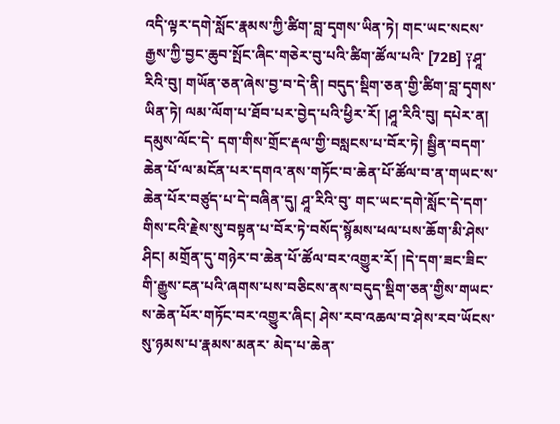འདི་ལྟར་དགེ་སློང་རྣམས་ཀྱི་ཚིག་བླ་དྭགས་ཡིན་ཏེ། གང་ཡང་སངས་རྒྱས་ཀྱི་བྱང་ཆུབ་སྤོང་ཞིང་གཅེར་བུ་པའི་ཚིག་ཚོལ་པའི་ [72B] ༑ཤཱ་རིའི་བུ། གཡོན་ཅན་ཞེས་བྱ་བ་དེ་ནི། བདུད་སྡིག་ཅན་གྱི་ཚིག་བླ་དྭགས་ཡིན་ཏེ། ལམ་ལོག་པ་ཐོབ་པར་བྱེད་པའི་ཕྱིར་རོ། །ཤཱ་རིའི་བུ། དཔེར་ན། དམུས་ལོང་དེ་ དག་གིས་གྲོང་རྡལ་གྱི་བསླངས་པ་བོར་ཏེ། སྦྱིན་བདག་ཆེན་པོ་ལ་མངོན་པར་དགའ་ནས་གཏོང་བ་ཆེན་པོ་ཚོལ་བ་ན་གཡང་ས་ཆེན་པོར་བཙུད་པ་དེ་བཞིན་དུ། ཤཱ་རིའི་བུ་ གང་ཡང་དགེ་སློང་དེ་དག་གིས་ངའི་རྗེས་སུ་བསྟན་པ་བོར་ཏེ་བསོད་སྙོམས་ཕལ་པས་ཆོག་མི་ཤེས་ཤིང། མགྲོན་དུ་གཉེར་བ་ཆེན་པོ་ཚོལ་བར་འགྱུར་རོ། །དེ་དག་ཟང་ཟིང་ གི་རྒྱུས་ངན་པའི་ཞགས་པས་བཅིངས་ནས་བདུད་སྡིག་ཅན་གྱིས་གཡང་ས་ཆེན་པོར་གཏོང་བར་འགྱུར་ཞིང། ཤེས་རབ་འཆལ་བ་ཤེས་རབ་ཡོངས་སུ་ཉམས་པ་རྣམས་མནར་ མེད་པ་ཆེན་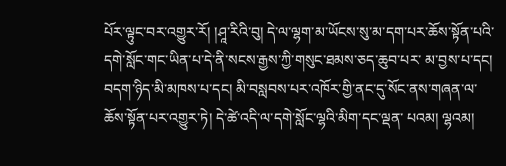པོར་ལྟུང་བར་འགྱུར་རོ། །ཤཱ་རིའི་བུ། དེ་ལ་ལྷག་མ་ཡོངས་སུ་མ་དག་པར་ཆོས་སྟོན་པའི་དགེ་སློང་གང་ཡིན་པ་དེ་ནི་སངས་རྒྱས་ཀྱི་གསུང་ཐམས་ཅད་ཆུབ་པར་ མ་བྱས་པ་དང། བདག་ཉིད་མི་མཁས་པ་དང། མི་བསླབས་པར་འཁོར་གྱི་ནང་དུ་སོང་ནས་གཞན་ལ་ཆོས་སྟོན་པར་འགྱུར་ཏེ། དེ་ཚེ་འདི་ལ་དགེ་སློང་ལྷའི་མིག་དང་ལྡན་ པའམ། ལྷའམ།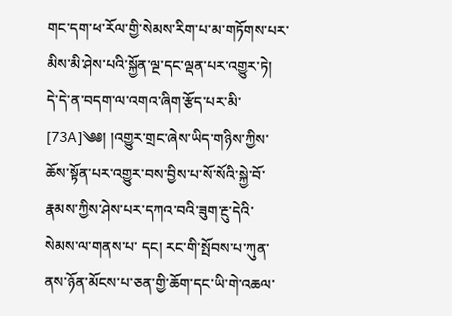གང་དག་ཕ་རོལ་གྱི་སེམས་རིག་པ་མ་གཏོགས་པར་མིས་མི་ཤེས་པའི་སྐྱོན་ལྔ་དང་ལྡན་པར་འགྱུར་ཏེ། དེ་དེ་ན་བདག་ལ་འགའ་ཞིག་རྩོད་པར་མི་ [73A]༄༅། །འགྱུར་གྲང་ཞེས་ཡིད་གཉིས་ཀྱིས་ཆོས་སྟོན་པར་འགྱུར་བས་བྱིས་པ་སོ་སོའི་སྐྱེ་བོ་རྣམས་ཀྱིས་ཤེས་པར་དཀའ་བའི་ཟུག་རྔུ་དེའི་སེམས་ལ་གནས་པ་ དང། རང་གི་སྤོབས་པ་ཀུན་ནས་ཉོན་མོངས་པ་ཅན་གྱི་ཆོག་དང་ཡི་གེ་འཆལ་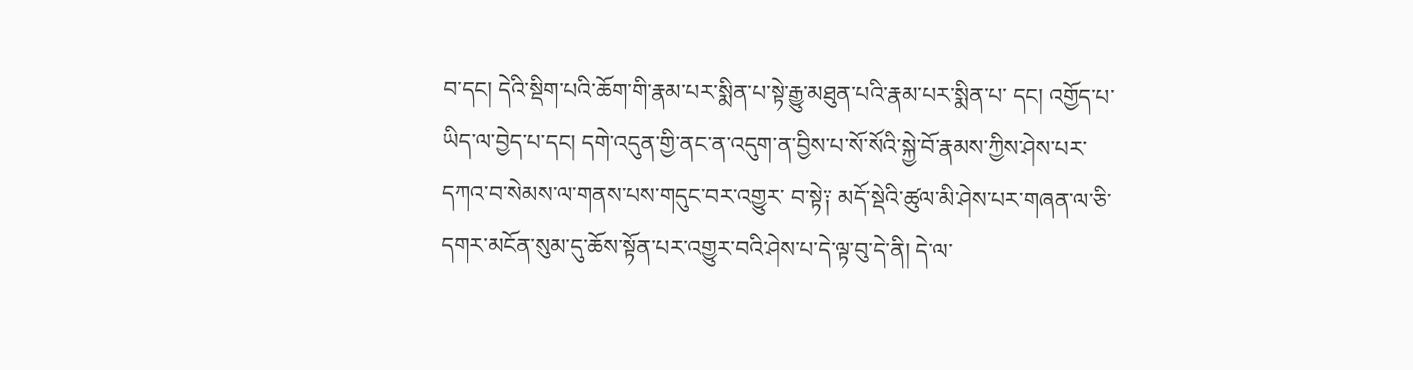བ་དང། དེའི་སྡིག་པའི་ཆོག་གི་རྣམ་པར་སྨིན་པ་སྟེ་རྒྱུ་མཐུན་པའི་རྣམ་པར་སྨིན་པ་ དང། འགྱོད་པ་ཡིད་ལ་བྱེད་པ་དང། དགེ་འདུན་གྱི་ནང་ན་འདུག་ན་བྱིས་པ་སོ་སོའི་སྐྱེ་བོ་རྣམས་ཀྱིས་ཤེས་པར་དཀའ་བ་སེམས་ལ་གནས་པས་གདུང་བར་འགྱུར་ བ་སྟེ༑ མདོ་སྡེའི་ཚུལ་མི་ཤེས་པར་གཞན་ལ་ཅི་དགར་མངོན་སུམ་དུ་ཆོས་སྟོན་པར་འགྱུར་བའི་ཤེས་པ་དེ་ལྟ་བུ་དེ་ནི། དེ་ལ་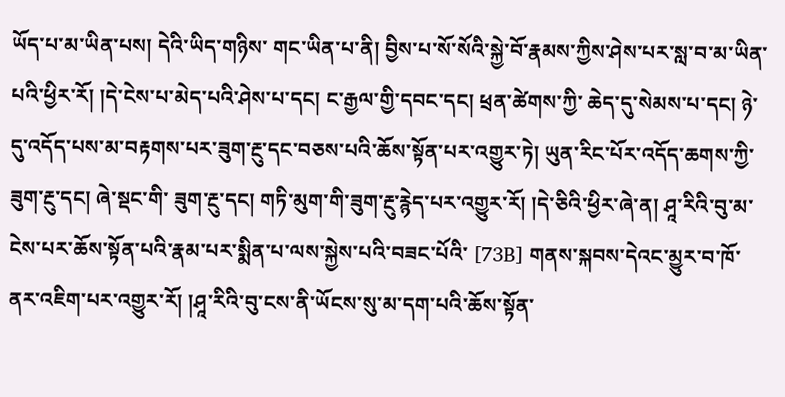ཡོད་པ་མ་ཡིན་པས། དེའི་ཡིད་གཉིས་ གང་ཡིན་པ་ནི། བྱིས་པ་སོ་སོའི་སྐྱེ་བོ་རྣམས་ཀྱིས་ཤེས་པར་སླ་བ་མ་ཡིན་པའི་ཕྱིར་རོ། །དེ་ངེས་པ་མེད་པའི་ཤེས་པ་དང། ང་རྒྱལ་གྱི་དབང་དང། ཕྲན་ཚེགས་ཀྱི་ ཆེད་དུ་སེམས་པ་དང། ཉེ་དུ་འདོད་པས་མ་བརྟགས་པར་ཟུག་རྔུ་དང་བཅས་པའི་ཆོས་སྟོན་པར་འགྱུར་ཏེ། ཡུན་རིང་པོར་འདོད་ཆགས་ཀྱི་ཟུག་རྔུ་དང། ཞེ་སྡང་གི་ ཟུག་རྔུ་དང། གཏི་མུག་གི་ཟུག་རྔུ་རྙེད་པར་འགྱུར་རོ། །དེ་ཅིའི་ཕྱིར་ཞེ་ན། ཤཱ་རིའི་བུ་མ་ངེས་པར་ཆོས་སྟོན་པའི་རྣམ་པར་སྨིན་པ་ལས་སྐྱེས་པའི་བཟང་པོའི་ [73B] གནས་སྐབས་དེའང་མྱུར་བ་ཁོ་ནར་འཇིག་པར་འགྱུར་རོ། །ཤཱ་རིའི་བུ་ངས་ནི་ཡོངས་སུ་མ་དག་པའི་ཆོས་སྟོན་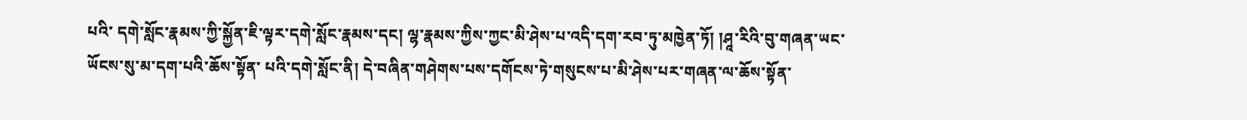པའི་ དགེ་སློང་རྣམས་ཀྱི་སྐྱོན་ཇི་ལྟར་དགེ་སློང་རྣམས་དང། ལྷ་རྣམས་ཀྱིས་ཀྱང་མི་ཤེས་པ་འདི་དག་རབ་ཏུ་མཁྱེན་ཏོ། །ཤཱ་རིའི་བུ་གཞན་ཡང་ཡོངས་སུ་མ་དག་པའི་ཆོས་སྟོན་ པའི་དགེ་སློང་ནི། དེ་བཞིན་གཤེགས་པས་དགོངས་ཏེ་གསུངས་པ་མི་ཤེས་པར་གཞན་ལ་ཆོས་སྟོན་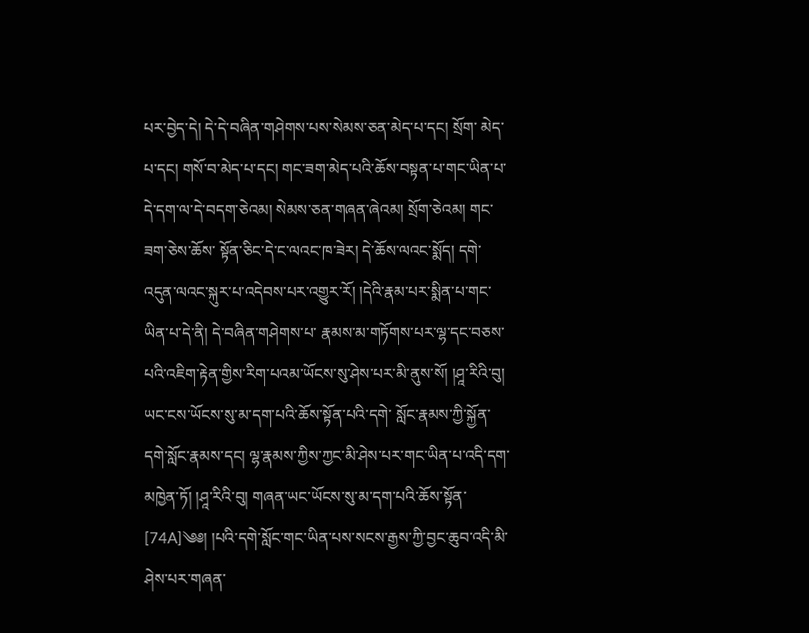པར་བྱེད་དེ། དེ་དེ་བཞིན་གཤེགས་པས་སེམས་ཅན་མེད་པ་དང། སྲོག་ མེད་པ་དང། གསོ་བ་མེད་པ་དང། གང་ཟག་མེད་པའི་ཆོས་བསྟན་པ་གང་ཡིན་པ་དེ་དག་ལ་དེ་བདག་ཅེའམ། སེམས་ཅན་གཞན་ཞེའམ། སྲོག་ཅེའམ། གང་ཟག་ཅེས་ཆོས་ སྟོན་ཅིང་དེ་ང་ལའང་ཁ་ཟེར། དེ་ཆོས་ལའང་སྨོད། དགེ་འདུན་ལའང་སྐུར་པ་འདེབས་པར་འགྱུར་རོ། །དེའི་རྣམ་པར་སྨིན་པ་གང་ཡིན་པ་དེ་ནི། དེ་བཞིན་གཤེགས་པ་ རྣམས་མ་གཏོགས་པར་ལྷ་དང་བཅས་པའི་འཇིག་རྟེན་གྱིས་རིག་པའམ་ཡོངས་སུ་ཤེས་པར་མི་ནུས་སོ། །ཤཱ་རིའི་བུ། ཡང་ངས་ཡོངས་སུ་མ་དག་པའི་ཆོས་སྟོན་པའི་དགེ་ སློང་རྣམས་ཀྱི་སྐྱོན་དགེ་སློང་རྣམས་དང། ལྷ་རྣམས་ཀྱིས་ཀྱང་མི་ཤེས་པར་གང་ཡིན་པ་འདི་དག་མཁྱེན་ཏོ། །ཤཱ་རིའི་བུ། གཞན་ཡང་ཡོངས་སུ་མ་དག་པའི་ཆོས་སྟོན་ [74A]༄༅། །པའི་དགེ་སློང་གང་ཡིན་པས་སངས་རྒྱས་ཀྱི་བྱང་ཆུབ་འདི་མི་ཤེས་པར་གཞན་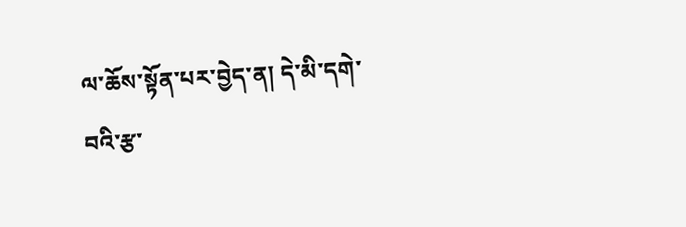ལ་ཆོས་སྟོན་པར་བྱེད་ན། དེ་མི་དགེ་བའི་རྩ་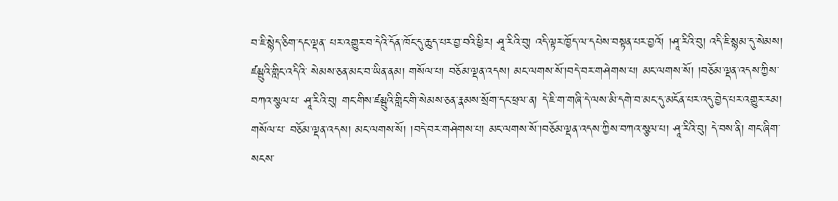བ་ཇི་སྙེད་ཅིག་དང་ལྡན་ པར་འགྱུར་བ་དེའི་དོན་ཁོང་དུ་ཆུད་པར་བྱ་བའི་ཕྱིར། ཤཱ་རིའི་བུ། འདི་ལྟར་ཁྱོད་ལ་དཔེས་བསྟན་པར་བྱའོ། །ཤཱ་རིའི་བུ། འདི་ཇི་སྙམ་དུ་སེམས། ཛམྦུའི་གླིང་འདིའི་ སེམས་ཅན་མང་བ་ཡིན་ནམ། གསོལ་པ། བཅོམ་ལྡན་འདས། མང་ལགས་སོ་།བདེ་བར་གཤེགས་པ། མང་ལགས་སོ། །བཅོམ་ལྡན་འདས་ཀྱིས་བཀའ་སྩལ་པ་ ཤཱ་རིའི་བུ། གང་གིས་ཛམྦུའི་གླིང་གི་སེམས་ཅན་རྣམས་སྲོག་དང་ཕྲལ་ན། དེ་ཇི་ག་གཞི་དེ་ལས་མི་དགེ་བ་མང་དུ་མངོན་པར་འདུ་བྱེད་པར་འགྱུར་རམ། གསོལ་པ་ བཅོམ་ལྡན་འདས། མང་ལགས་སོ། །བདེ་བར་གཤེགས་པ། མང་ལགས་སོ་།བཅོམ་ལྡན་འདས་ཀྱིས་བཀའ་སྩལ་པ། ཤཱ་རིའི་བུ། དེ་བས་ནི། གང་ཞིག་སངས་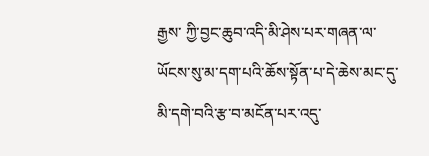རྒྱས་ ཀྱི་བྱང་ཆུབ་འདི་མི་ཤེས་པར་གཞན་ལ་ཡོངས་སུ་མ་དག་པའི་ཆོས་སྟོན་པ་དེ་ཆེས་མང་དུ་མི་དགེ་བའི་རྩ་བ་མངོན་པར་འདུ་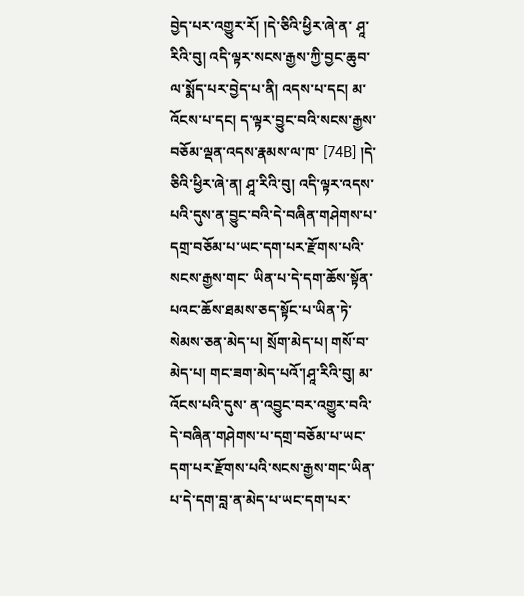བྱེད་པར་འགྱུར་རོ། །དེ་ཅིའི་ཕྱིར་ཞེ་ན་ ཤཱ་རིའི་བུ། འདི་ལྟར་སངས་རྒྱས་ཀྱི་བྱང་ཆུབ་ལ་སྨོད་པར་བྱེད་པ་ནི། འདས་པ་དང། མ་འོངས་པ་དང། ད་ལྟར་བྱུང་བའི་སངས་རྒྱས་བཅོམ་ལྡན་འདས་རྣམས་ལ་ཁ་ [74B] །དེ་ཅིའི་ཕྱིར་ཞེ་ན། ཤཱ་རིའི་བུ། འདི་ལྟར་འདས་པའི་དུས་ན་བྱུང་བའི་དེ་བཞིན་གཤེགས་པ་དགྲ་བཅོམ་པ་ཡང་དག་པར་རྫོགས་པའི་སངས་རྒྱས་གང་ ཡིན་པ་དེ་དག་ཆོས་སྟོན་པའང་ཆོས་ཐམས་ཅད་སྟོང་པ་ཡིན་ཏེ་སེམས་ཅན་མེད་པ། སྲོག་མེད་པ། གསོ་བ་མེད་པ། གང་ཟག་མེད་པའོ་།ཤཱ་རིའི་བུ། མ་འོངས་པའི་དུས་ ན་འབྱུང་བར་འགྱུར་བའི་དེ་བཞིན་གཤེགས་པ་དགྲ་བཅོམ་པ་ཡང་དག་པར་རྫོགས་པའི་སངས་རྒྱས་གང་ཡིན་པ་དེ་དག་བླ་ན་མེད་པ་ཡང་དག་པར་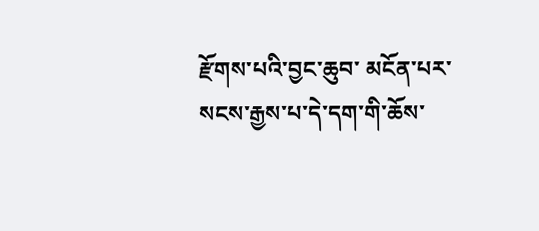རྫོགས་པའི་བྱང་ཆུབ་ མངོན་པར་སངས་རྒྱས་པ་དེ་དག་གི་ཆོས་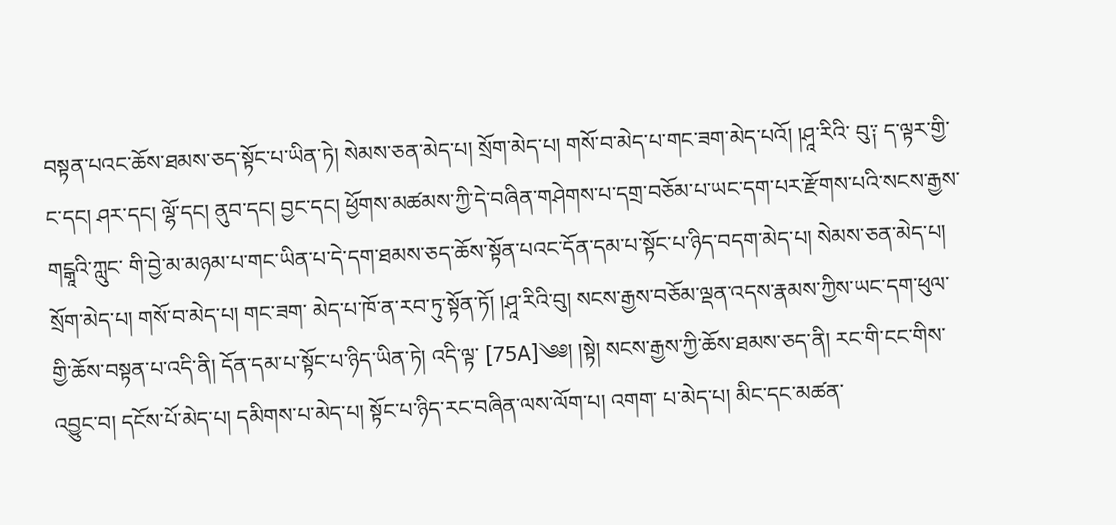བསྟན་པའང་ཆོས་ཐམས་ཅད་སྟོང་པ་ཡིན་ཏེ། སེམས་ཅན་མེད་པ། སྲོག་མེད་པ། གསོ་བ་མེད་པ་གང་ཟག་མེད་པའོ། །ཤཱ་རིའི་ བུ༑ ད་ལྟར་གྱི་ང་དང། ཤར་དང། ལྷོ་དང། ནུབ་དང། བྱང་དང། ཕྱོགས་མཚམས་ཀྱི་དེ་བཞིན་གཤེགས་པ་དགྲ་བཅོམ་པ་ཡང་དག་པར་རྫོགས་པའི་སངས་རྒྱས་གངྒཱའི་ཀླུང་ གི་བྱེ་མ་མཉམ་པ་གང་ཡིན་པ་དེ་དག་ཐམས་ཅད་ཆོས་སྟོན་པའང་དོན་དམ་པ་སྟོང་པ་ཉིད་བདག་མེད་པ། སེམས་ཅན་མེད་པ། སྲོག་མེད་པ། གསོ་བ་མེད་པ། གང་ཟག་ མེད་པ་ཁོ་ན་རབ་ཏུ་སྟོན་ཏོ། །ཤཱ་རིའི་བུ། སངས་རྒྱས་བཅོམ་ལྡན་འདས་རྣམས་ཀྱིས་ཡང་དག་ཕུལ་གྱི་ཆོས་བསྟན་པ་འདི་ནི། དོན་དམ་པ་སྟོང་པ་ཉིད་ཡིན་ཏེ། འདི་ལྟ་ [75A]༄༅། །སྟེ། སངས་རྒྱས་ཀྱི་ཆོས་ཐམས་ཅད་ནི། རང་གི་ངང་གིས་འབྱུང་བ། དངོས་པོ་མེད་པ། དམིགས་པ་མེད་པ། སྟོང་པ་ཉིད་རང་བཞིན་ལས་ལོག་པ། འགག་ པ་མེད་པ། མིང་དང་མཚན་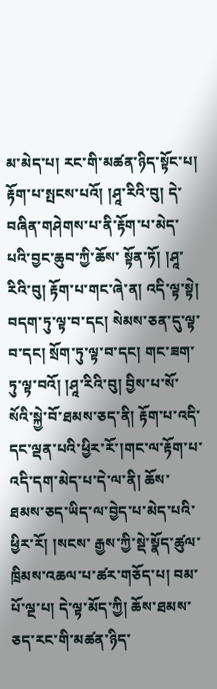མ་མེད་པ། རང་གི་མཚན་ཉིད་སྟོང་པ། རྟོག་པ་སྤངས་པའོ། །ཤཱ་རིའི་བུ། དེ་བཞིན་གཤེགས་པ་ནི་རྟོག་པ་མེད་པའི་བྱང་ཆུབ་ཀྱི་ཆོས་ སྟོན་ཏོ། །ཤཱ་རིའི་བུ། རྟོག་པ་གང་ཞེ་ན། འདི་ལྟ་སྟེ། བདག་ཏུ་ལྟ་བ་དང། སེམས་ཅན་དུ་ལྟ་བ་དང། སྲོག་ཏུ་ལྟ་བ་དང། གང་ཟག་ཏུ་ལྟ་བའོ། །ཤཱ་རིའི་བུ། བྱིས་པ་སོ་ སོའི་སྐྱེ་བོ་ཐམས་ཅད་ནི། རྟོག་པ་འདི་དང་ལྡན་པའི་ཕྱིར་རོ་།གང་ལ་རྟོག་པ་འདི་དག་མེད་པ་དེ་ལ་ནི། ཆོས་ཐམས་ཅད་ཡིད་ལ་བྱེད་པ་མེད་པའི་ཕྱིར་རོ། །སངས་ རྒྱས་ཀྱི་སྡེ་སྣོད་ཚུལ་ཁྲིམས་འཆལ་པ་ཚར་གཅོད་པ། བམ་པོ་ལྔ་པ། དེ་ལྟ་མོད་ཀྱི། ཆོས་ཐམས་ཅད་རང་གི་མཚན་ཉིད་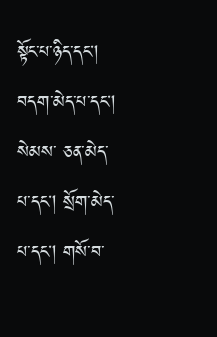སྟོང་པ་ཉིད་དང། བདག་མེད་པ་དང། སེམས་ ཅན་མེད་པ་དང། སྲོག་མེད་པ་དང། གསོ་བ་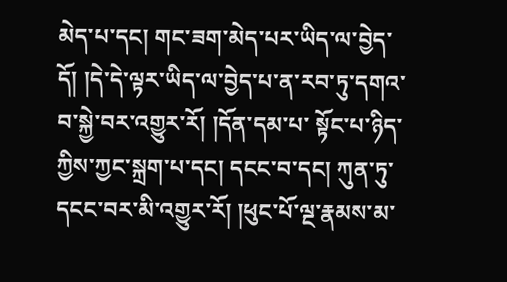མེད་པ་དང། གང་ཟག་མེད་པར་ཡིད་ལ་བྱེད་དོ། །དེ་དེ་ལྟར་ཡིད་ལ་བྱེད་པ་ན་རབ་ཏུ་དགའ་བ་སྐྱེ་བར་འགྱུར་རོ། །དོན་དམ་པ་ སྟོང་པ་ཉིད་ཀྱིས་ཀྱང་སྐྲག་པ་དང། དངང་བ་དང། ཀུན་ཏུ་དངང་བར་མི་འགྱུར་རོ། །ཕུང་པོ་ལྔ་རྣམས་མ་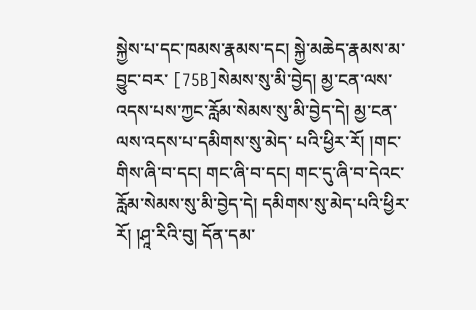སྐྱེས་པ་དང་ཁམས་རྣམས་དང། སྐྱེ་མཆེད་རྣམས་མ་བྱུང་བར་ [75B]སེམས་སུ་མི་བྱེད། མྱ་ངན་ལས་འདས་པས་ཀྱང་རློམ་སེམས་སུ་མི་བྱེད་དེ། མྱ་ངན་ལས་འདས་པ་དམིགས་སུ་མེད་ པའི་ཕྱིར་རོ། །གང་གིས་ཞི་བ་དང། གང་ཞི་བ་དང། གང་དུ་ཞི་བ་དེའང་རློམ་སེམས་སུ་མི་བྱེད་དེ། དམིགས་སུ་མེད་པའི་ཕྱིར་རོ། །ཤཱ་རིའི་བུ། དོན་དམ་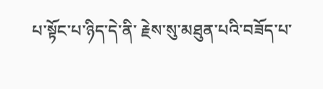པ་སྟོང་པ་ཉིད་དེ་ནི་ རྗེས་སུ་མཐུན་པའི་བཟོད་པ་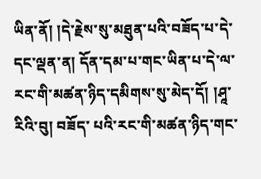ཡིན་ནོ། །དེ་རྗེས་སུ་མཐུན་པའི་བཟོད་པ་དེ་དང་ལྡན་ན། དོན་དམ་པ་གང་ཡིན་པ་དེ་ལ་རང་གི་མཚན་ཉིད་དམིགས་སུ་མེད་དོ། །ཤཱ་རིའི་བུ། བཟོད་ པའི་རང་གི་མཚན་ཉིད་གང་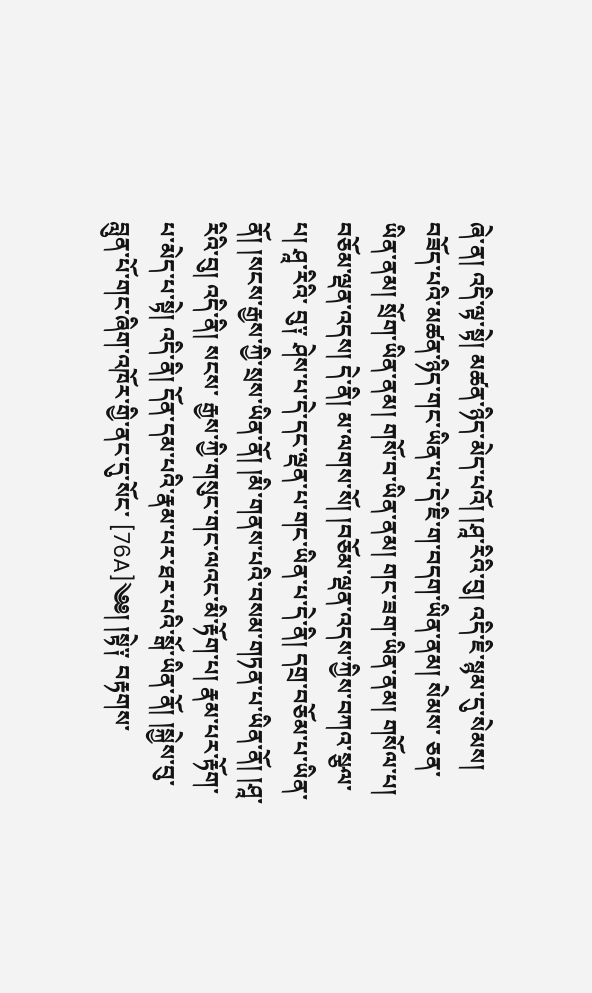ཞེ་ན། འདི་ལྟ་སྟེ། མཚན་ཉིད་མེད་པའོ། །ཤཱ་རིའི་བུ། འདི་ཇི་སྙམ་དུ་སེམས། བཟོད་པའི་མཚན་ཉིད་གང་ཡིན་པ་དེ་ཇི་ག་བདག་ཡིན་ནམ། སེམས་ ཅན་ཡིན་ནམ། སྲོག་ཡིན་ནམ། གསོ་བ་ཡིན་ནམ། གང་ཟག་ཡིན་ནམ། གསོལ་པ། བཅོམ་ལྡན་འདས། དེ་ནི། མ་ལགས་སོ། །བཅོམ་ལྡན་འདས་ཀྱིས་བཀའ་སྩལ་པ། ཤཱ་རིའི་ བུ༑ ཤེས་པ་དེ་དང་ལྡན་པ་གང་ཡིན་པ་དེ་ནི། དགྲ་བཅོམ་པ་ཡིན་ནོ། །སངས་རྒྱས་ཀྱི་སྲས་ཡིན་ནོ། །མི་གནས་པའི་བསམ་གཏན་པ་ཡིན་ནོ། །ཤཱ་རིའི་བུ། འདི་ནི། སངས་ རྒྱས་ཀྱི་གསུང་གང་ལའང་མི་རྟོག་པ། རྣམ་པར་རྟོག་པ་མེད་པ་སྟེ། འདི་ནི། དོན་དམ་པའི་རྣམ་པར་ཐར་པའི་སྒོ་ཡིན་ནོ། །སྐྱེས་བུ་བླུན་པོ་གང་ཞིག་འཁོར་གྱི་ནང་དུ་སོང་ [76A]༄༅། །སྟེ༑ བརྟགས་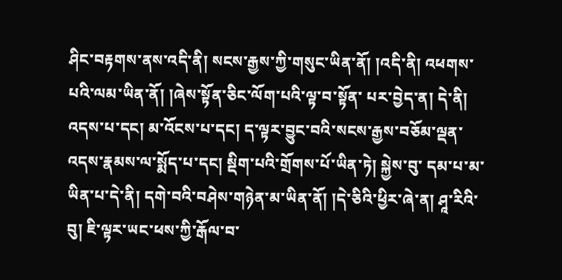ཤིང་བརྟགས་ནས་འདི་ནི། སངས་རྒྱས་ཀྱི་གསུང་ཡིན་ནོ། །འདི་ནི། འཕགས་པའི་ལམ་ཡིན་ནོ། །ཞེས་སྟོན་ཅིང་ལོག་པའི་ལྟ་བ་སྟོན་ པར་བྱེད་ན། དེ་ནི། འདས་པ་དང། མ་འོངས་པ་དང། ད་ལྟར་བྱུང་བའི་སངས་རྒྱས་བཅོམ་ལྡན་འདས་རྣམས་ལ་སྨོད་པ་དང། སྡིག་པའི་གྲོགས་པོ་ཡིན་ཏེ། སྐྱེས་བུ་ དམ་པ་མ་ཡིན་པ་དེ་ནི། དགེ་བའི་བཤེས་གཉེན་མ་ཡིན་ནོ། །དེ་ཅིའི་ཕྱིར་ཞེ་ན། ཤཱ་རིའི་བུ། ཇི་ལྟར་ཡང་ཕས་ཀྱི་རྒོལ་བ་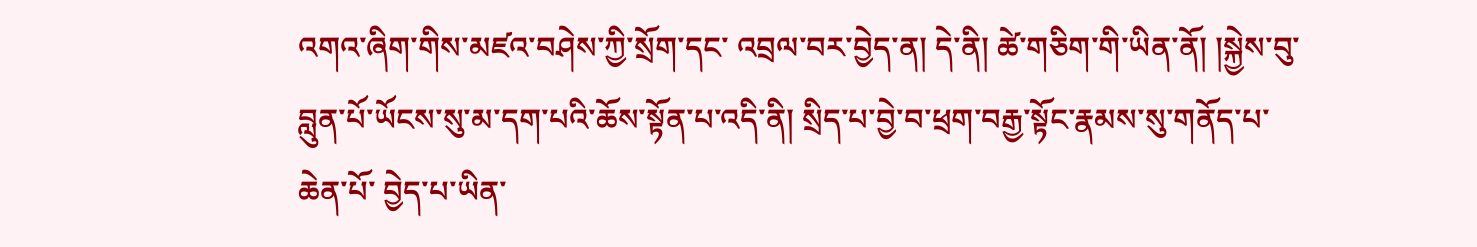འགའ་ཞིག་གིས་མཛའ་བཤེས་ཀྱི་སྲོག་དང་ འབྲལ་བར་བྱེད་ན། དེ་ནི། ཚེ་གཅིག་གི་ཡིན་ནོ། །སྐྱེས་བུ་བླུན་པོ་ཡོངས་སུ་མ་དག་པའི་ཆོས་སྟོན་པ་འདི་ནི། སྲིད་པ་བྱེ་བ་ཕྲག་བརྒྱ་སྟོང་རྣམས་སུ་གནོད་པ་ཆེན་པོ་ བྱེད་པ་ཡིན་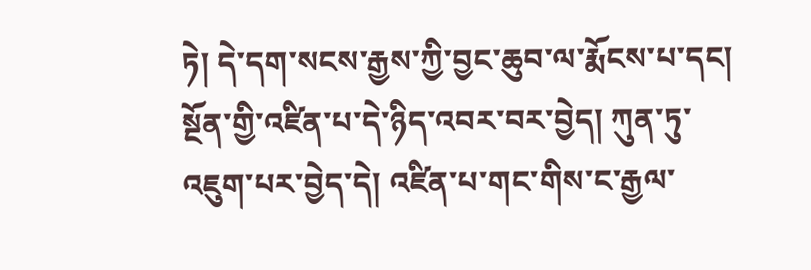ཏེ། དེ་དག་སངས་རྒྱས་ཀྱི་བྱང་ཆུབ་ལ་རྨོངས་པ་དང། སྔོན་གྱི་འཛིན་པ་དེ་ཉིད་འབར་བར་བྱེད། ཀུན་ཏུ་འཇུག་པར་བྱེད་དེ། འཛིན་པ་གང་གིས་ང་རྒྱལ་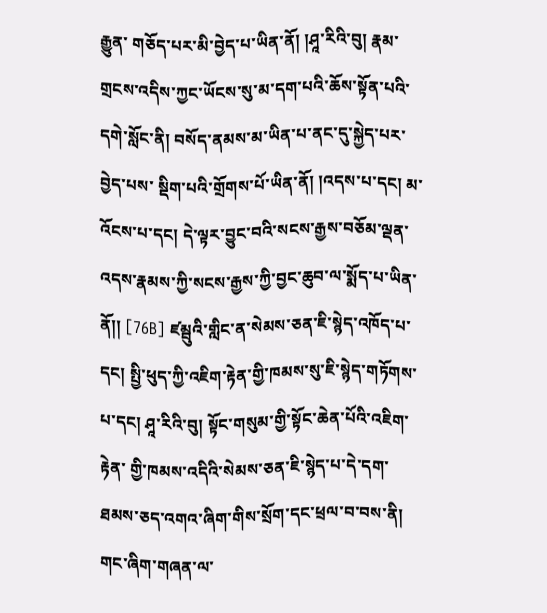རྒྱུན་ གཅོད་པར་མི་བྱེད་པ་ཡིན་ནོ། །ཤཱ་རིའི་བུ། རྣམ་གྲངས་འདིས་ཀྱང་ཡོངས་སུ་མ་དག་པའི་ཆོས་སྟོན་པའི་དགེ་སློང་ནི། བསོད་ནམས་མ་ཡིན་པ་ནང་དུ་སྐྱེད་པར་བྱེད་པས་ སྡིག་པའི་གྲོགས་པོ་ཡིན་ནོ། །འདས་པ་དང། མ་འོངས་པ་དང། དེ་ལྟར་བྱུང་བའི་སངས་རྒྱས་བཅོམ་ལྡན་འདས་རྣམས་ཀྱི་སངས་རྒྱས་ཀྱི་བྱང་ཆུབ་ལ་སྨོད་པ་ཡིན་ནོ།། [76B] ཛམྦུའི་གླིང་ན་སེམས་ཅན་ཇི་སྙེད་འཁོད་པ་དང། སྤྱི་ཕུད་ཀྱི་འཇིག་རྟེན་གྱི་ཁམས་སུ་ཇི་སྙེད་གཏོགས་པ་དང། ཤཱ་རིའི་བུ། སྟོང་གསུམ་གྱི་སྟོང་ཆེན་པོའི་འཇིག་རྟེན་ གྱི་ཁམས་འདིའི་སེམས་ཅན་ཇི་སྙེད་པ་དེ་དག་ཐམས་ཅད་འགའ་ཞིག་གིས་སྲོག་དང་ཕྲལ་བ་བས་ནི། གང་ཞིག་གཞན་ལ་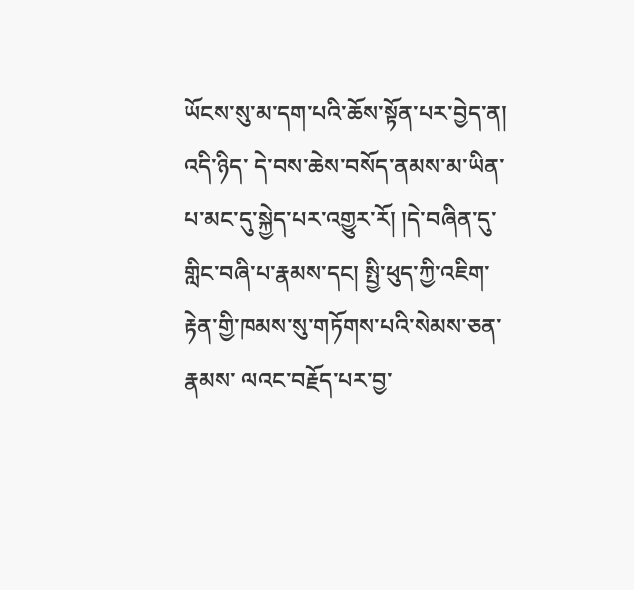ཡོངས་སུ་མ་དག་པའི་ཆོས་སྟོན་པར་བྱེད་ན། འདི་ཉིད་ དེ་བས་ཆེས་བསོད་ནམས་མ་ཡིན་པ་མང་དུ་སྐྱེད་པར་འགྱུར་རོ། །དེ་བཞིན་དུ་གླིང་བཞི་པ་རྣམས་དང། སྤྱི་ཕུད་ཀྱི་འཇིག་རྟེན་གྱི་ཁམས་སུ་གཏོགས་པའི་སེམས་ཅན་རྣམས་ ལའང་བརྗོད་པར་བྱ་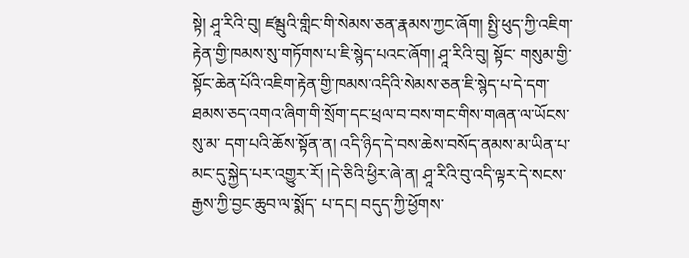སྟེ། ཤཱ་རིའི་བུ། ཛམྦུའི་གླིང་གི་སེམས་ཅན་རྣམས་ཀྱང་ཞོག། སྤྱི་ཕུད་ཀྱི་འཇིག་རྟེན་གྱི་ཁམས་སུ་གཏོགས་པ་ཇི་སྙེད་པའང་ཞོག། ཤཱ་རིའི་བུ། སྟོང་ གསུམ་གྱི་སྟོང་ཆེན་པོའི་འཇིག་རྟེན་གྱི་ཁམས་འདིའི་སེམས་ཅན་ཇི་སྙེད་པ་དེ་དག་ཐམས་ཅད་འགའ་ཞིག་གི་སྲོག་དང་ཕྲལ་བ་བས་གང་གིས་གཞན་ལ་ཡོངས་སུ་མ་ དག་པའི་ཆོས་སྟོན་ན། འདི་ཉིད་དེ་བས་ཆེས་བསོད་ནམས་མ་ཡིན་པ་མང་དུ་སྐྱེད་པར་འགྱུར་རོ། །དེ་ཅིའི་ཕྱིར་ཞེ་ན། ཤཱ་རིའི་བུ་འདི་ལྟར་དེ་སངས་རྒྱས་ཀྱི་བྱང་ཆུབ་ལ་སྨོད་ པ་དང། བདུད་ཀྱི་ཕྱོགས་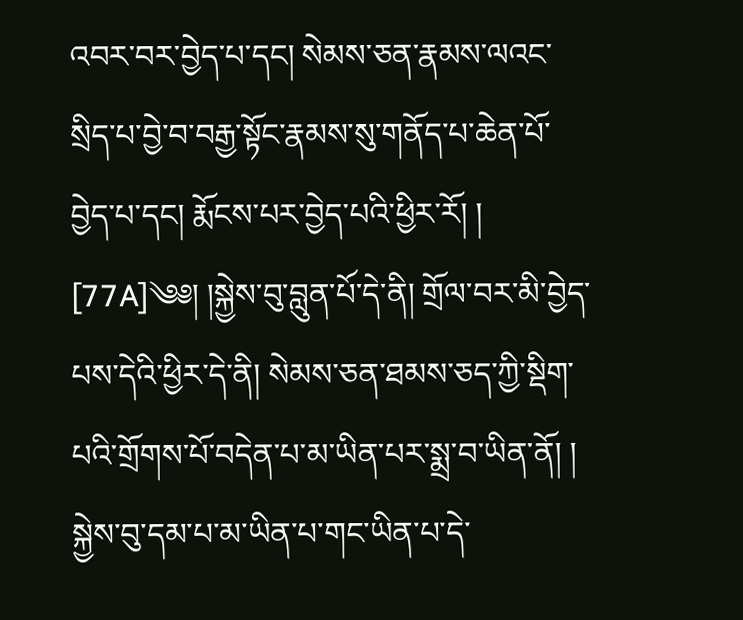འབར་བར་བྱེད་པ་དང། སེམས་ཅན་རྣམས་ལའང་སྲིད་པ་བྱེ་བ་བརྒྱ་སྟོང་རྣམས་སུ་གནོད་པ་ཆེན་པོ་བྱེད་པ་དང། རྨོངས་པར་བྱེད་པའི་ཕྱིར་རོ། ། [77A]༄༅། །སྐྱེས་བུ་བླུན་པོ་དེ་ནི། གྲོལ་བར་མི་བྱེད་པས་དེའི་ཕྱིར་དེ་ནི། སེམས་ཅན་ཐམས་ཅད་ཀྱི་སྡིག་པའི་གྲོགས་པོ་བདེན་པ་མ་ཡིན་པར་སྨྲ་བ་ཡིན་ནོ། ། སྐྱེས་བུ་དམ་པ་མ་ཡིན་པ་གང་ཡིན་པ་དེ་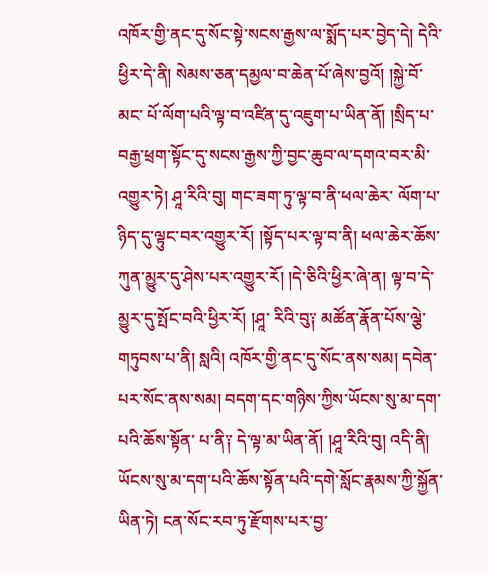འཁོར་གྱི་ནང་དུ་སོང་སྟེ་སངས་རྒྱས་ལ་སྨོད་པར་བྱེད་དེ། དེའི་ཕྱིར་དེ་ནི། སེམས་ཅན་དམྱལ་བ་ཆེན་པོ་ཞེས་བྱའོ། །སྐྱེ་བོ་མང་ པོ་ལོག་པའི་ལྟ་བ་འཛིན་དུ་འཇུག་པ་ཡིན་ནོ། །སྲིད་པ་བརྒྱ་ཕྲག་སྟོང་དུ་སངས་རྒྱས་ཀྱི་བྱང་ཆུབ་ལ་དགའ་བར་མི་འགྱུར་ཏེ། ཤཱ་རིའི་བུ། གང་ཟག་ཏུ་ལྟ་བ་ནི་ཕལ་ཆེར་ ལོག་པ་ཉིད་དུ་ལྟུང་བར་འགྱུར་རོ། །སྟོད་པར་ལྟ་བ་ནི། ཕལ་ཆེར་ཆོས་ཀུན་མྱུར་དུ་ཤེས་པར་འགྱུར་རོ། །དེ་ཅིའི་ཕྱིར་ཞེ་ན། ལྟ་བ་དེ་མྱུར་དུ་སྤོང་བའི་ཕྱིར་རོ། །ཤཱ་ རིའི་བུ༑ མཚོན་རྣོན་པོས་ལྕེ་གཏུབས་པ་ནི། སླའི། འཁོར་གྱི་ནང་དུ་སོང་ནས་སམ། དབེན་པར་སོང་ནས་སམ། བདག་དང་གཉིས་ཀྱིས་ཡོངས་སུ་མ་དག་པའི་ཆོས་སྟོན་ པ་ནི༑ དེ་ལྟ་མ་ཡིན་ནོ། །ཤཱ་རིའི་བུ། འདི་ནི། ཡོངས་སུ་མ་དག་པའི་ཆོས་སྟོན་པའི་དགེ་སློང་རྣམས་ཀྱི་སྐྱོན་ཡིན་ཏེ། ངན་སོང་རབ་ཏུ་རྫོགས་པར་བྱ་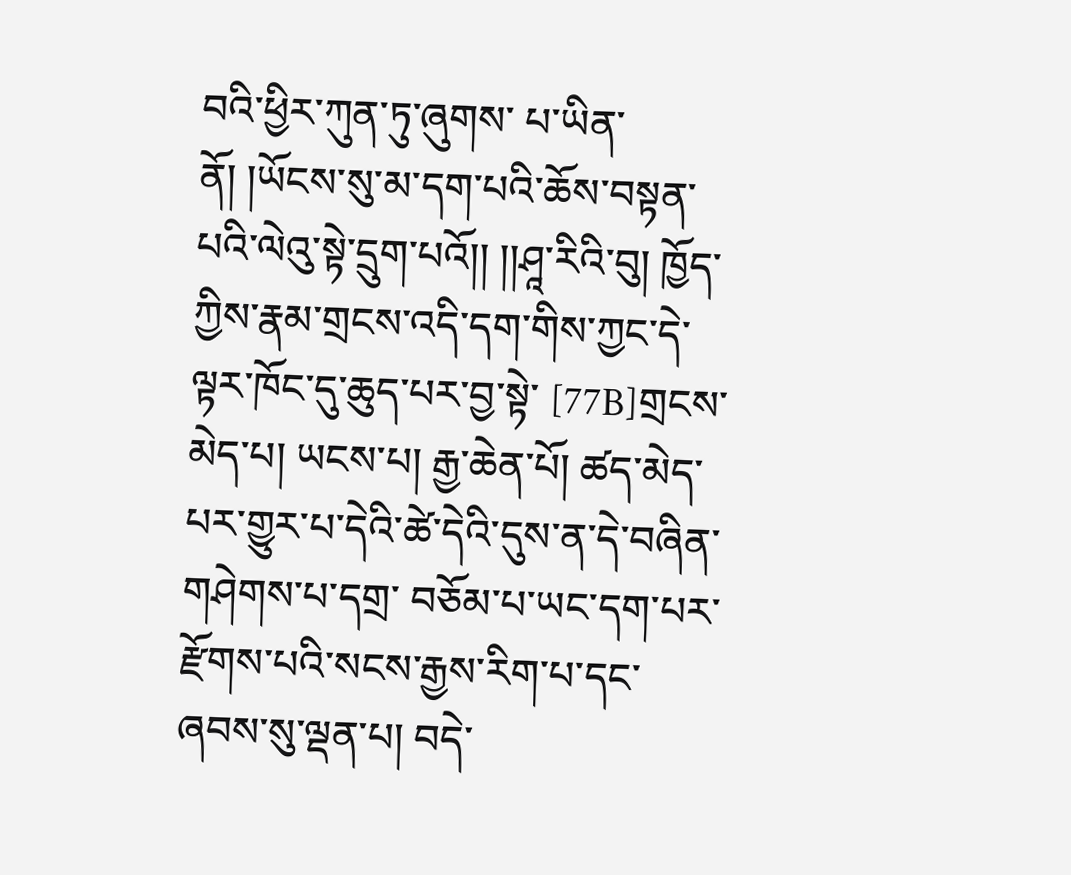བའི་ཕྱིར་ཀུན་ཏུ་ཞུགས་ པ་ཡིན་ནོ། །ཡོངས་སུ་མ་དག་པའི་ཆོས་བསྟན་པའི་ལེའུ་སྟེ་དྲུག་པའོ།། །།ཤཱ་རིའི་བུ། ཁྱོད་ཀྱིས་རྣམ་གྲངས་འདི་དག་གིས་ཀྱང་དེ་ལྟར་ཁོང་དུ་ཆུད་པར་བྱ་སྟེ་ [77B]གྲངས་མེད་པ། ཡངས་པ། རྒྱ་ཆེན་པོ། ཚད་མེད་པར་གྱུར་པ་དེའི་ཚེ་དེའི་དུས་ན་དེ་བཞིན་གཤེགས་པ་དགྲ་ བཅོམ་པ་ཡང་དག་པར་རྫོགས་པའི་སངས་རྒྱས་རིག་པ་དང་ཞབས་སུ་ལྡན་པ། བདེ་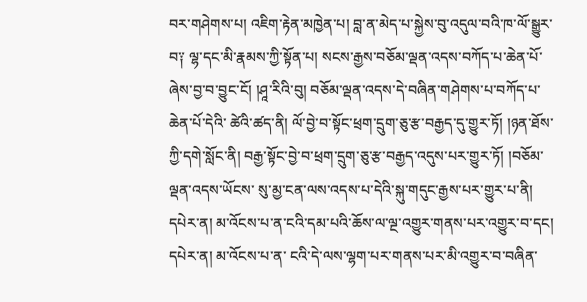བར་གཤེགས་པ། འཇིག་རྟེན་མཁྱེན་པ། བླ་ན་མེད་པ་སྐྱེས་བུ་འདུལ་བའི་ཁ་ལོ་སྒྱུར་ བ༑ ལྷ་དང་མི་རྣམས་ཀྱི་སྟོན་པ། སངས་རྒྱས་བཅོམ་ལྡན་འདས་བཀོད་པ་ཆེན་པོ་ཞེས་བྱ་བ་བྱུང་ངོ། །ཤཱ་རིའི་བུ། བཅོམ་ལྡན་འདས་དེ་བཞིན་གཤེགས་པ་བཀོད་པ་ཆེན་པོ་དེའི་ ཚེའི་ཚད་ནི། ལོ་བྱེ་བ་སྟོང་ཕྲག་དྲུག་ཅུ་རྩ་བརྒྱད་དུ་གྱུར་ཏོ། །ཉན་ཐོས་ཀྱི་དགེ་སློང་ནི། བརྒྱ་སྟོང་བྱེ་བ་ཕྲག་དྲུག་ཅུ་རྩ་བརྒྱད་འདུས་པར་གྱུར་ཏོ། །བཅོམ་ལྡན་འདས་ཡོངས་ སུ་མྱ་ངན་ལས་འདས་པ་དེའི་སྐུ་གདུང་རྒྱས་པར་གྱུར་པ་ནི། དཔེར་ན། མ་འོངས་པ་ན་ངའི་དམ་པའི་ཆོས་ལ་ལྔ་འགྱུར་གནས་པར་འགྱུར་བ་དང། དཔེར་ན། མ་འོངས་པ་ན་ ངའི་དེ་ལས་ལྷག་པར་གནས་པར་མི་འགྱུར་བ་བཞིན་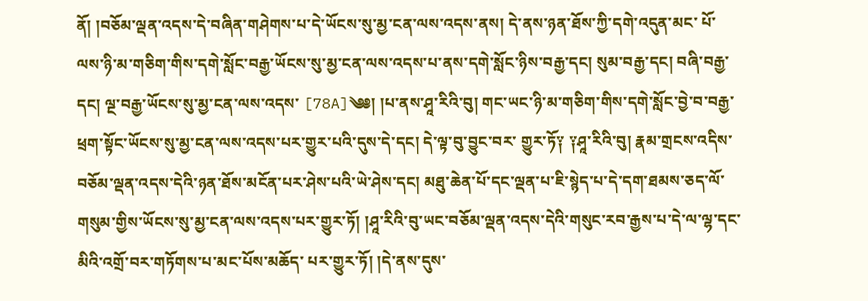ནོ། །བཅོམ་ལྡན་འདས་དེ་བཞིན་གཤེགས་པ་དེ་ཡོངས་སུ་མྱ་ངན་ལས་འདས་ནས། དེ་ནས་ཉན་ཐོས་ཀྱི་དགེ་འདུན་མང་ པོ་ལས་ཉི་མ་གཅིག་གིས་དགེ་སློང་བརྒྱ་ཡོངས་སུ་མྱ་ངན་ལས་འདས་པ་ནས་དགེ་སློང་ཉིས་བརྒྱ་དང། སུམ་བརྒྱ་དང། བཞི་བརྒྱ་དང། ལྔ་བརྒྱ་ཡོངས་སུ་མྱ་ངན་ལས་འདས་ [78A]༄༅། །པ་ནས་ཤཱ་རིའི་བུ། གང་ཡང་ཉི་མ་གཅིག་གིས་དགེ་སློང་བྱེ་བ་བརྒྱ་ཕྲག་སྟོང་ཡོངས་སུ་མྱ་ངན་ལས་འདས་པར་གྱུར་པའི་དུས་དེ་དང། དེ་ལྟ་བུ་བྱུང་བར་ གྱུར་ཏོ༑ ༑ཤཱ་རིའི་བུ། རྣམ་གྲངས་འདིས་བཅོམ་ལྡན་འདས་དེའི་ཉན་ཐོས་མངོན་པར་ཤེས་པའི་ཡེ་ཤེས་དང། མཐུ་ཆེན་པོ་དང་ལྡན་པ་ཇི་སྙེད་པ་དེ་དག་ཐམས་ཅད་ལོ་ གསུམ་གྱིས་ཡོངས་སུ་མྱ་ངན་ལས་འདས་པར་གྱུར་ཏོ། །ཤཱ་རིའི་བུ་ཡང་བཅོམ་ལྡན་འདས་དེའི་གསུང་རབ་རྒྱས་པ་དེ་ལ་ལྷ་དང་མིའི་འགྲོ་བར་གཏོགས་པ་མང་པོས་མཆོད་ པར་གྱུར་ཏོ། །དེ་ནས་དུས་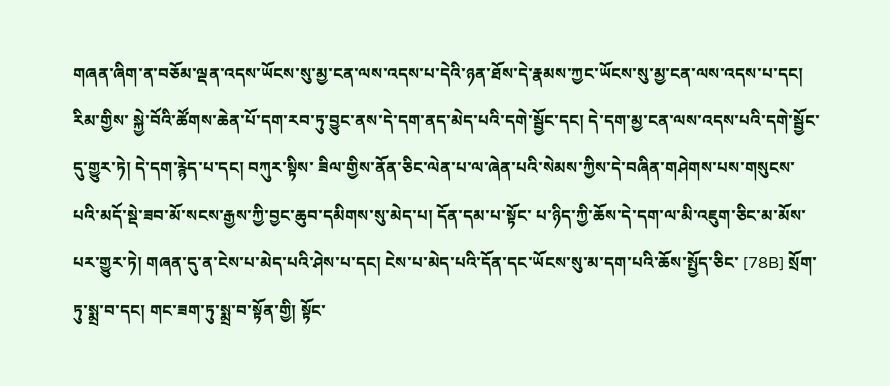གཞན་ཞིག་ན་བཅོམ་ལྡན་འདས་ཡོངས་སུ་མྱ་ངན་ལས་འདས་པ་དེའི་ཉན་ཐོས་དེ་རྣམས་ཀྱང་ཡོངས་སུ་མྱ་ངན་ལས་འདས་པ་དང། རིམ་གྱིས་ སྐྱེ་བོའི་ཚོགས་ཆེན་པོ་དག་རབ་ཏུ་བྱུང་ནས་དེ་དག་ནད་མེད་པའི་དགེ་སྦྱོང་དང། དེ་དག་མྱ་ངན་ལས་འདས་པའི་དགེ་སྦྱོང་དུ་གྱུར་ཏེ། དེ་དག་རྙེད་པ་དང། བཀུར་སྟིས་ ཟིལ་གྱིས་ནོན་ཅིང་ལེན་པ་ལ་ཞེན་པའི་སེམས་ཀྱིས་དེ་བཞིན་གཤེགས་པས་གསུངས་པའི་མདོ་སྡེ་ཟབ་མོ་སངས་རྒྱས་ཀྱི་བྱང་ཆུབ་དམིགས་སུ་མེད་པ། དོན་དམ་པ་སྟོང་ པ་ཉིད་ཀྱི་ཆོས་དེ་དག་ལ་མི་འཇུག་ཅིང་མ་མོས་པར་གྱུར་ཏེ། གཞན་དུ་ན་ངེས་པ་མེད་པའི་ཤེས་པ་དང། ངེས་པ་མེད་པའི་དོན་དང་ཡོངས་སུ་མ་དག་པའི་ཆོས་སྤྱོད་ཅིང་ [78B] སྲོག་ཏུ་སྨྲ་བ་དང། གང་ཟག་ཏུ་སྨྲ་བ་སྟོན་གྱི། སྟོང་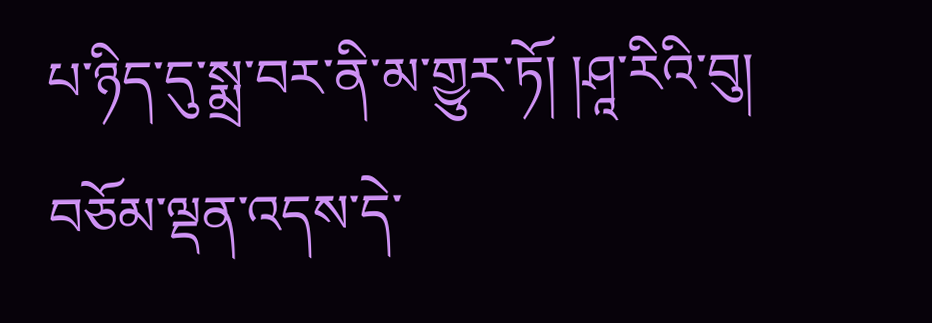པ་ཉིད་དུ་སྨྲ་བར་ནི་མ་གྱུར་ཏོ། །ཤཱ་རིའི་བུ། བཅོམ་ལྡན་འདས་དེ་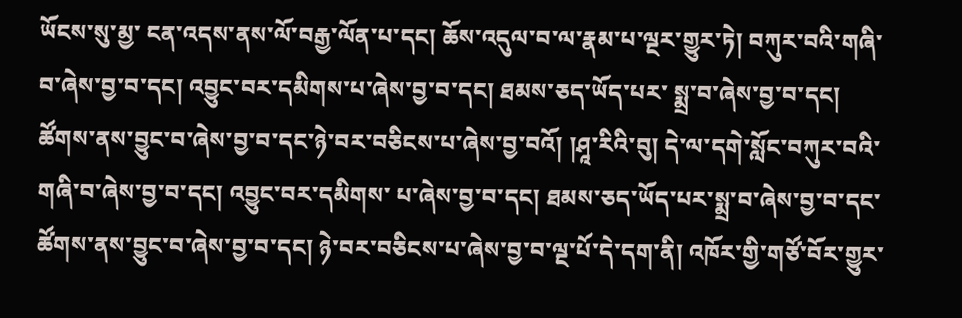ཡོངས་སུ་མྱ་ ངན་འདས་ནས་ལོ་བརྒྱ་ལོན་པ་དང། ཆོས་འདུལ་བ་ལ་རྣམ་པ་ལྔར་གྱུར་ཏེ། བཀུར་བའི་གཞི་བ་ཞེས་བྱ་བ་དང། འབྱུང་བར་དམིགས་པ་ཞེས་བྱ་བ་དང། ཐམས་ཅད་ཡོད་པར་ སྨྲ་བ་ཞེས་བྱ་བ་དང། ཚོགས་ནས་བྱུང་བ་ཞེས་བྱ་བ་དང་ཉེ་བར་བཅིངས་པ་ཞེས་བྱ་བའོ། །ཤཱ་རིའི་བུ། དེ་ལ་དགེ་སློང་བཀུར་བའི་གཞི་བ་ཞེས་བྱ་བ་དང། འབྱུང་བར་དམིགས་ པ་ཞེས་བྱ་བ་དང། ཐམས་ཅད་ཡོད་པར་སྨྲ་བ་ཞེས་བྱ་བ་དང་ཚོགས་ནས་བྱུང་བ་ཞེས་བྱ་བ་དང། ཉེ་བར་བཅིངས་པ་ཞེས་བྱ་བ་ལྔ་པོ་དེ་དག་ནི། འཁོར་གྱི་གཙོ་བོར་གྱུར་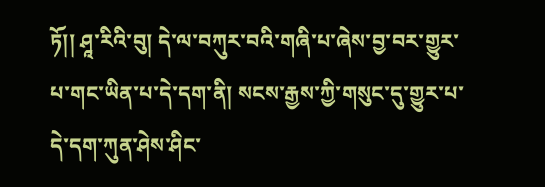ཏོ།། ཤཱ་རིའི་བུ། དེ་ལ་བཀུར་བའི་གཞི་པ་ཞེས་བྱ་བར་གྱུར་པ་གང་ཡིན་པ་དེ་དག་ནི། སངས་རྒྱས་ཀྱི་གསུང་དུ་གྱུར་པ་དེ་དག་ཀུན་ཤེས་ཤིང་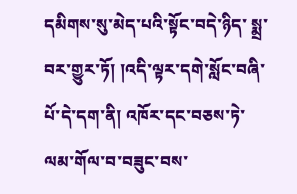དམིགས་སུ་མེད་པའི་སྟོང་བདེ་ཉིད་ སྨྲ་བར་གྱུར་ཏོ། །འདི་ལྟར་དགེ་སློང་བཞི་པོ་དེ་དག་ནི། འཁོར་དང་བཅས་ཏེ་ལམ་གོལ་བ་བཟུང་བས་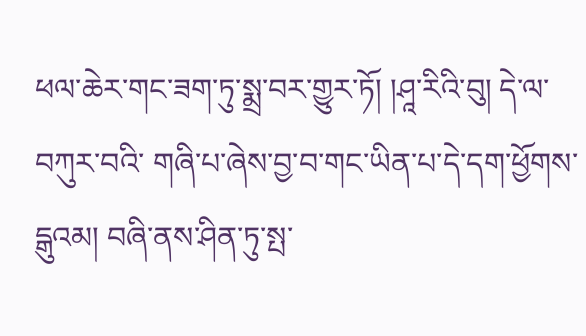ཕལ་ཆེར་གང་ཟག་ཏུ་སྨྲ་བར་གྱུར་ཏོ། །ཤཱ་རིའི་བུ། དེ་ལ་བཀུར་བའི་ གཞི་པ་ཞེས་བྱ་བ་གང་ཡིན་པ་དེ་དག་ཕྱོགས་དྒུའམ། བཞི་ནས་ཤིན་ཏུ་སྤ་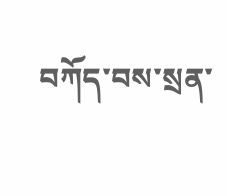བཀོད་བས་སྲན་